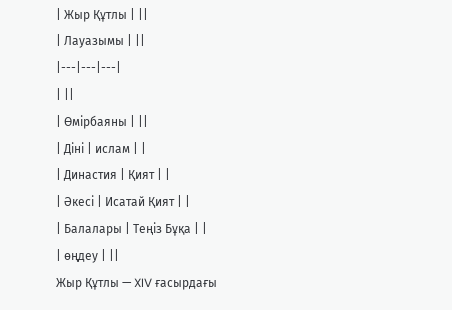| Жыр Құтлы | ||
| Лауазымы | ||
|---|---|---|
| ||
| Өмірбаяны | ||
| Діні | ислам | |
| Династия | Қият | |
| Әкесі | Исатай Қият | |
| Балалары | Теңіз Бұқа | |
| өңдеу | ||
Жыр Құтлы — XIV ғасырдағы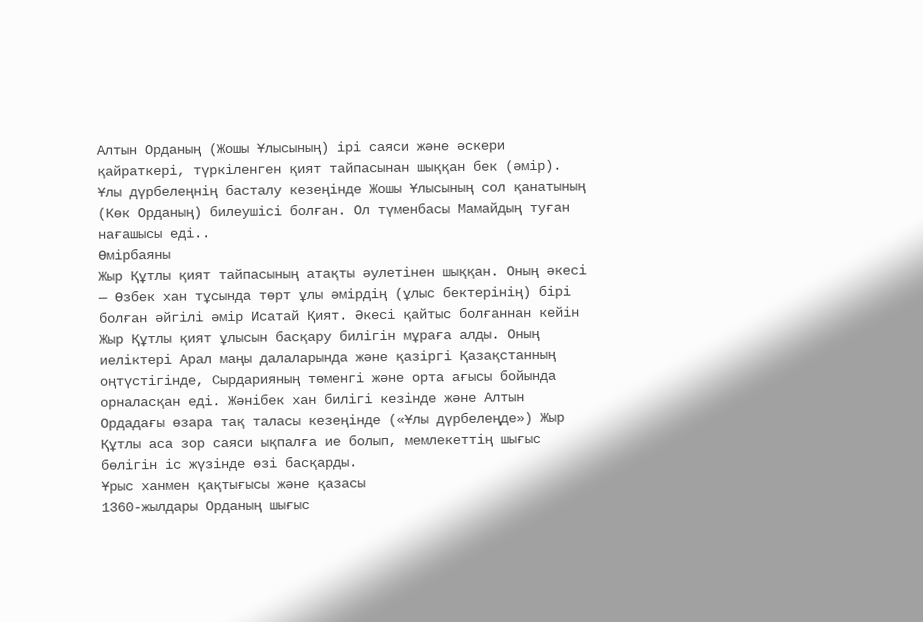Алтын Орданың (Жошы Ұлысының) ірі саяси және әскери қайраткері, түркіленген қият тайпасынан шыққан бек (әмір). Ұлы дүрбелеңнің басталу кезеңінде Жошы Ұлысының сол қанатының (Көк Орданың) билеушісі болған. Ол түменбасы Мамайдың туған нағашысы еді..
Өмірбаяны
Жыр Құтлы қият тайпасының атақты әулетінен шыққан. Оның әкесі — Өзбек хан тұсында төрт ұлы әмірдің (ұлыс бектерінің) бірі болған әйгілі әмір Исатай Қият. Әкесі қайтыс болғаннан кейін Жыр Құтлы қият ұлысын басқару билігін мұраға алды. Оның иеліктері Арал маңы далаларында және қазіргі Қазақстанның оңтүстігінде, Сырдарияның төменгі және орта ағысы бойында орналасқан еді. Жәнібек хан билігі кезінде және Алтын Ордадағы өзара тақ таласы кезеңінде («Ұлы дүрбелеңде») Жыр Құтлы аса зор саяси ықпалға ие болып, мемлекеттің шығыс бөлігін іс жүзінде өзі басқарды.
Ұрыс ханмен қақтығысы және қазасы
1360-жылдары Орданың шығыс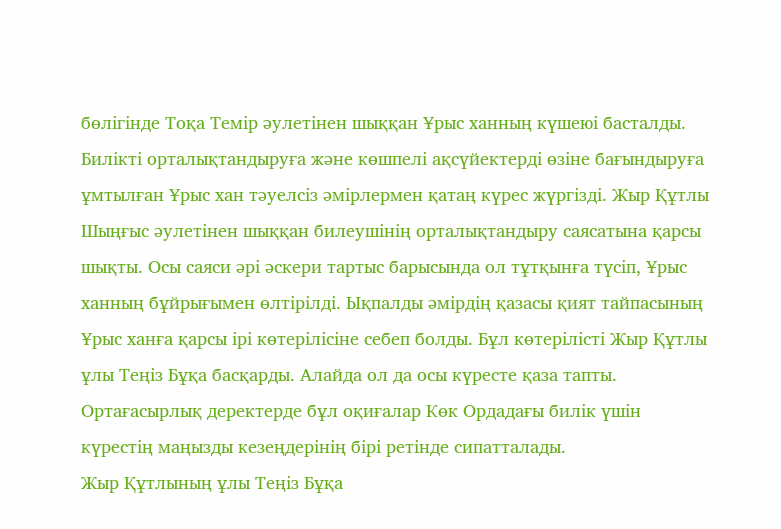бөлігінде Тоқа Темір әулетінен шыққан Ұрыс ханның күшеюі басталды. Билікті орталықтандыруға және көшпелі ақсүйектерді өзіне бағындыруға ұмтылған Ұрыс хан тәуелсіз әмірлермен қатаң күрес жүргізді. Жыр Құтлы Шыңғыс әулетінен шыққан билеушінің орталықтандыру саясатына қарсы шықты. Осы саяси әрі әскери тартыс барысында ол тұтқынға түсіп, Ұрыс ханның бұйрығымен өлтірілді. Ықпалды әмірдің қазасы қият тайпасының Ұрыс ханға қарсы ірі көтерілісіне себеп болды. Бұл көтерілісті Жыр Құтлы ұлы Теңіз Бұқа басқарды. Алайда ол да осы күресте қаза тапты. Ортағасырлық деректерде бұл оқиғалар Көк Ордадағы билік үшін күрестің маңызды кезеңдерінің бірі ретінде сипатталады.
Жыр Құтлының ұлы Теңіз Бұқа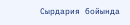Сырдария бойында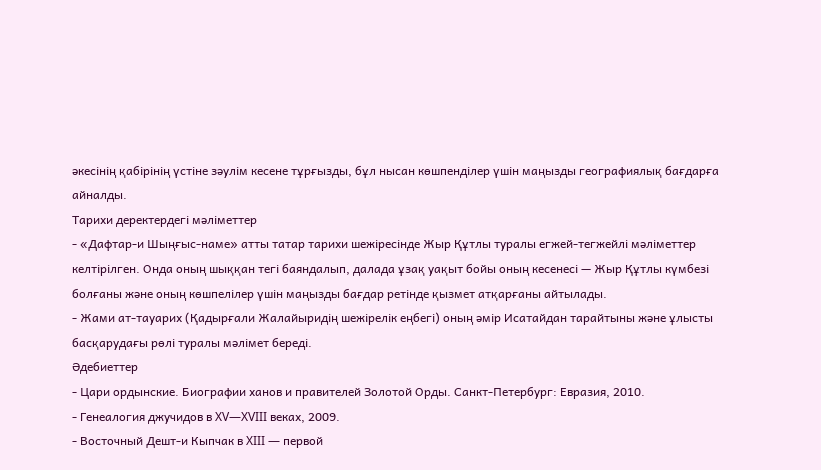әкесінің қабірінің үстіне зәулім кесене тұрғызды, бұл нысан көшпенділер үшін маңызды географиялық бағдарға айналды.
Тарихи деректердегі мәліметтер
- «Дафтар-и Шыңғыс-наме» атты татар тарихи шежіресінде Жыр Құтлы туралы егжей-тегжейлі мәліметтер келтірілген. Онда оның шыққан тегі баяндалып, далада ұзақ уақыт бойы оның кесенесі — Жыр Құтлы күмбезі болғаны және оның көшпелілер үшін маңызды бағдар ретінде қызмет атқарғаны айтылады.
- Жами ат-тауарих (Қадырғали Жалайыридің шежірелік еңбегі) оның әмір Исатайдан тарайтыны және ұлысты басқарудағы рөлі туралы мәлімет береді.
Әдебиеттер
- Цари ордынские. Биографии ханов и правителей Золотой Орды. Санкт-Петербург: Евразия, 2010.
- Генеалогия джучидов в XV—XVIII веках, 2009.
- Восточный Дешт-и Кыпчак в XIII — первой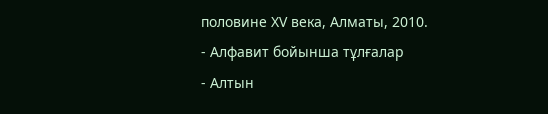половине XV века, Алматы, 2010.
- Алфавит бойынша тұлғалар
- Алтын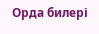Орда билері